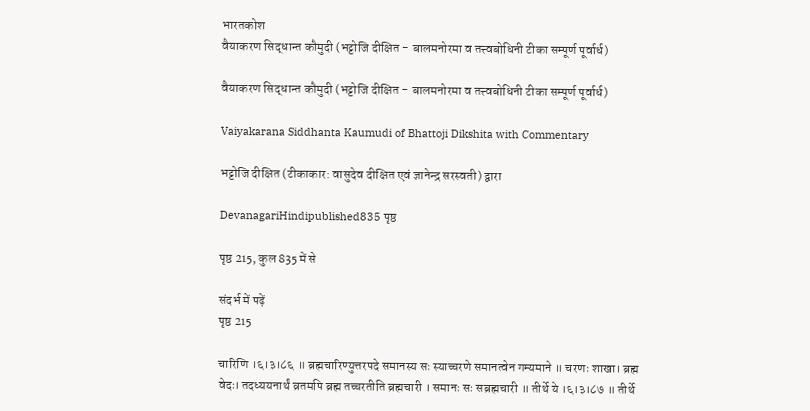भारतकोश
वैयाकरण सिद्धान्त कौमुदी (भट्टोजि दीक्षित - बालमनोरमा व तत्त्वबोधिनी टीका सम्पूर्ण पूर्वार्ध)

वैयाकरण सिद्धान्त कौमुदी (भट्टोजि दीक्षित - बालमनोरमा व तत्त्वबोधिनी टीका सम्पूर्ण पूर्वार्ध)

Vaiyakarana Siddhanta Kaumudi of Bhattoji Dikshita with Commentary

भट्टोजि दीक्षित (टीकाकार: वासुदेव दीक्षित एवं ज्ञानेन्द्र सरस्वती) द्वारा

DevanagariHindipublished835 पृष्ठ

पृष्ठ 215, कुल 835 में से

संदर्भ में पढ़ें
पृष्ठ 215

चारिणि ।६।३।८६ ॥ ब्रह्मचारिण्युत्तरपदे समानस्य सः स्याच्चरणे समानत्वेन गम्यमाने ॥ चरणः शाखा। ब्रह्म वेदः। तदध्ययनार्थं व्रतमपि ब्रह्म तच्चरतीति ब्रह्मचारी । समानः सः सब्रह्मचारी ॥ तीर्थे ये ।६।३।८७ ॥ तीर्थे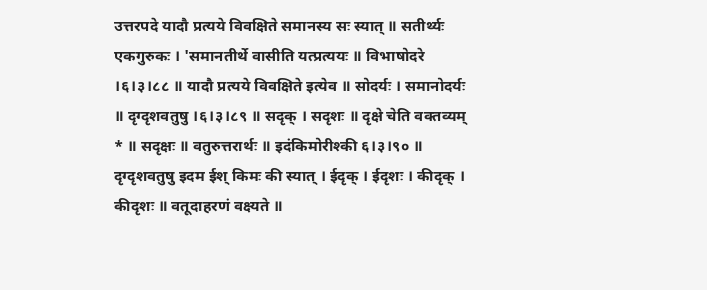उत्तरपदे यादौ प्रत्यये विवक्षिते समानस्य सः स्यात् ॥ सतीर्थ्यः एकगुरुकः । 'समानतीर्थे वासीति यत्प्रत्ययः ॥ विभाषोदरे ।६।३।८८ ॥ यादौ प्रत्यये विवक्षिते इत्येव ॥ सोदर्यः । समानोदर्यः ॥ दृग्दृशवतुषु ।६।३।८९ ॥ सदृक् । सदृशः ॥ दृक्षे चेति वक्तव्यम् * ॥ सदृक्षः ॥ वतुरुत्तरार्थः ॥ इदंकिमोरीश्की ६।३।९० ॥ दृग्दृशवतुषु इदम ईश् किमः की स्यात् । ईदृक् । ईदृशः । कीदृक् । कीदृशः ॥ वतूदाहरणं वक्ष्यते ॥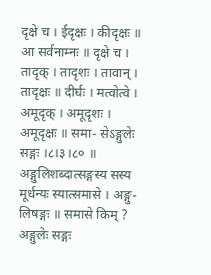दृक्षे च । ईदृक्षः । कीदृक्षः ॥ आ सर्वनाम्नः ॥ दृक्षे च । तादृक् । तादृशः । तावान् । तादृक्षः ॥ दीर्घः । मत्वोत्वे । अमूदृक् । अमूदृशः । अमूदृक्षः ॥ समा- सेऽङ्गुलेः सङ्गः ।८।३।८० ॥ अङ्गुलिशब्दात्सङ्गस्य सस्य मूर्धन्यः स्यात्समासे । अङ्गु- लिषङ्गः ॥ समासे किम् ? अङ्गुलेः सङ्गः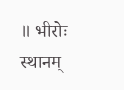॥ भीरोः स्थानम्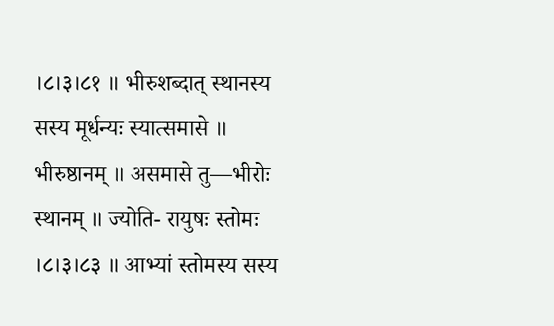।८।३।८१ ॥ भीरुशब्दात् स्थानस्य सस्य मूर्धन्यः स्यात्समासे ॥ भीरुष्ठानम् ॥ असमासे तु—भीरोः स्थानम् ॥ ज्योति- रायुषः स्तोमः ।८।३।८३ ॥ आभ्यां स्तोमस्य सस्य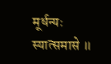मूर्धन्यः स्यात्समासे ॥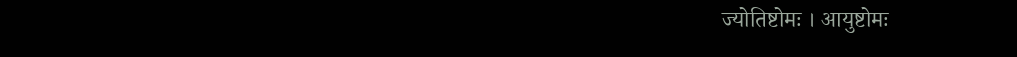ज्योतिष्टोमः । आयुष्टोमः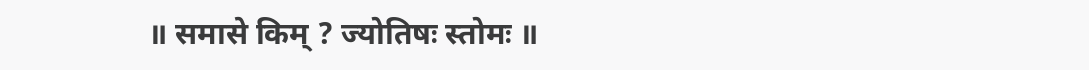॥ समासे किम् ? ज्योतिषः स्तोमः ॥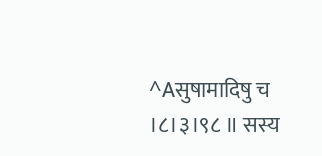^Aसुषामादिषु च ।८।३।९८ ॥ सस्य